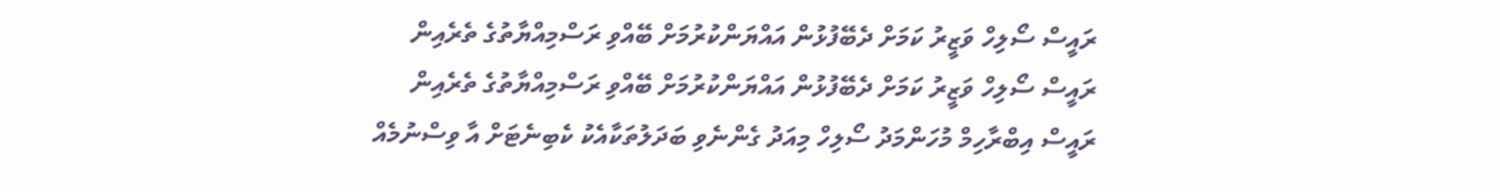ރައީސް ސޯލިހް ވަޒީރު ކަމަށް ދެބޭފުޅުން އައްޔަންކުރުމަށް ބޭއްވި ރަސްމިއްޔާތުގެ ތެރެއިން
ރައީސް ސޯލިހް ވަޒީރު ކަމަށް ދެބޭފުޅުން އައްޔަންކުރުމަށް ބޭއްވި ރަސްމިއްޔާތުގެ ތެރެއިން
ރައީސް އިބްރާހިމް މުހަންމަދު ސޯލިހް މިއަދު ގެންނެވި ބަދަލުތަކާއެކު ކެބިނެޓަށް އާ ވިސްނުމެއް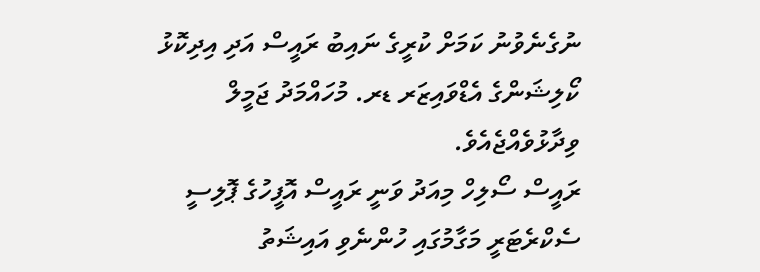ނުގެނެވުނު ކަމަށް ކުރީގެ ނައިބު ރައީސް އަދި އިދިކޮޅު ކޯލިޝަންގެ އެޑްވައިޒަރ ޑރ. މުހައްމަދު ޖަމީލް ވިދާޅުވެއްޖެއެވެ.
ރައީސް ސޯލިހް މިއަދު ވަނީ ރައީސް އޮފީހުގެ ޕޮލިސީ ސެކްރެޓަރީ މަގާމުގައި ހުންނެވި އައިޝަތު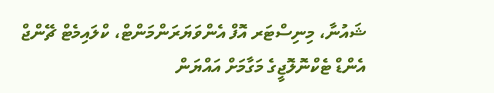ޝައުނާ، މިނިސްޓަރ އޮފް އެންވަޔަރަންމަންޓް، ކްލައިމެޓް ޗޭންޖް އެންޑް ޓެކްނޮލޮޖީގެ މަގާމަށް އައްޔަން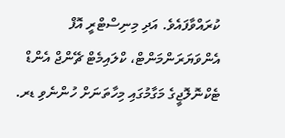ކުރައްވާފައެވެ. އަދި މިނިސްޓްރީ އޮފް އެންވަޔަރަންމަންޓް، ކްލައިމެޓް ޗޭންޖް އެންޑް ޓެކްނޮލޮޖީގެ މަގާމުގައި މިހާތަނަށް ހުންނެވި ޑރ.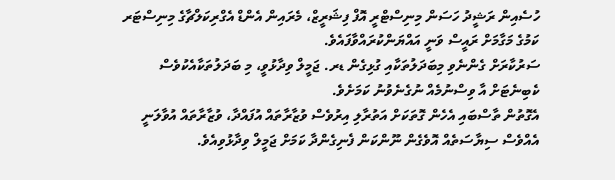ހުސެއިން ރަޝީދު ހަސަން މިނިސްޓްރީ އޮފް ފިޝަރީޒް، މެރައިން އެންޑް އެގްރިކަލްޗާގެ މިނިސްޓަރ ކަމުގެ މަގާމަށް ރައީސް ވަނީ އައްޔަންކުރައްވާފައެވެ.
ސަރުކާރަށް ގެންނެވި މިބަދަލުތަކާއި ގުޅިގެން ޑރ. ޖަމީލް ވިދާޅުވީ، މި ބަދަލުތަކާއެކުވެސް ކެބިނެޓަށް އާ ވިސްނުމެއް ނުގެނެވުނު ކަމަށެވެ.
އެގޮތުން ތާސްބައި އެހެން ގޮތަކަށް އަތުރާލި އިރުވެސް ވުޒާރާތައް އުފައްދާ، ވުޒާރާތައް އުވާލަނީ އެއްވެސް ސިޔާސަތެއް އޮވެގެން ނޫންކަން ފެނިގެންދާ ކަމަށް ޖަމީލް ވިދާޅުވިއެވެ.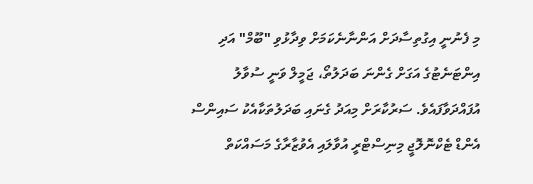މި ފެނުނީ އިގުތިސާދަށް އަންނާނެކަމަށް ވިދާޅުވި "ބޫމް" އަދި އިންޓަނެޓުގެ އަގަށް ގެންނަ ބަދަލުތޯ، ޖަމީލް ވަނީ ސުވާލު އުފައްދަވާފައެވެ. ސަރުކާރަށް މިއަދު ގެނައި ބަދަލުތަކާއެކު ސައިންސް އެންޑް ޓެކްނޮލޮޖީ މިނިސްޓްރީ އުވާލައި އެވުޒާރާގެ މަސައްކަތް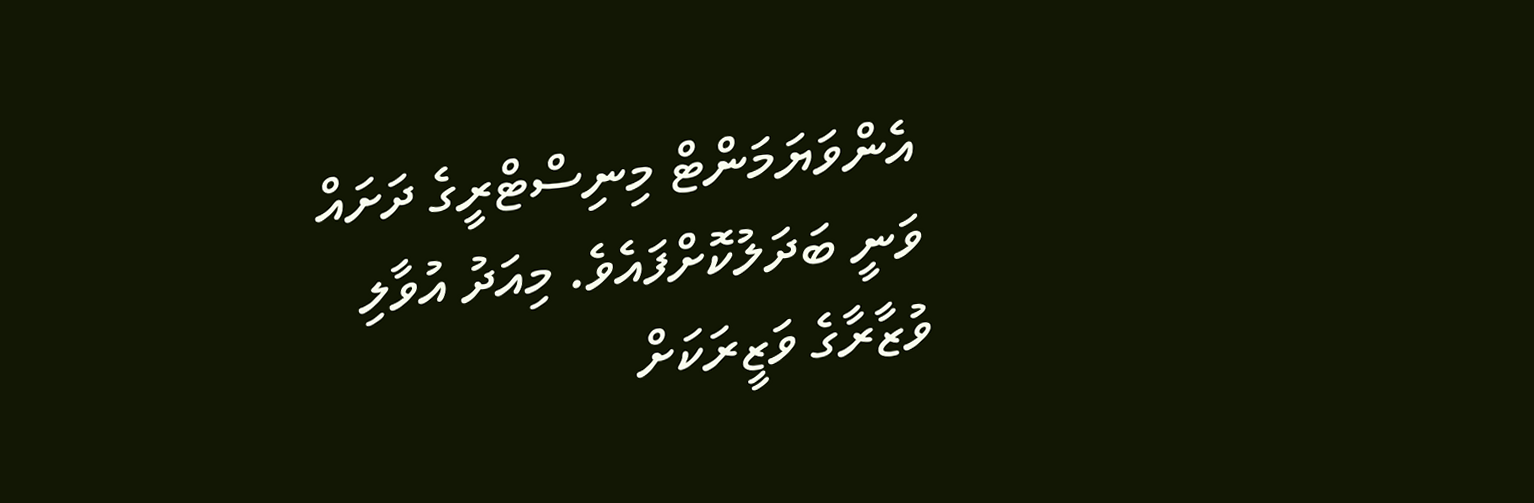އެންވަޔަމަންޓް މިނިސްޓްރީގެ ދަށައް ވަނީ ބަދަލުކޮށްފައެވެ. މިއަދު އުވާލި ވުޒާރާގެ ވަޒީރަކަށް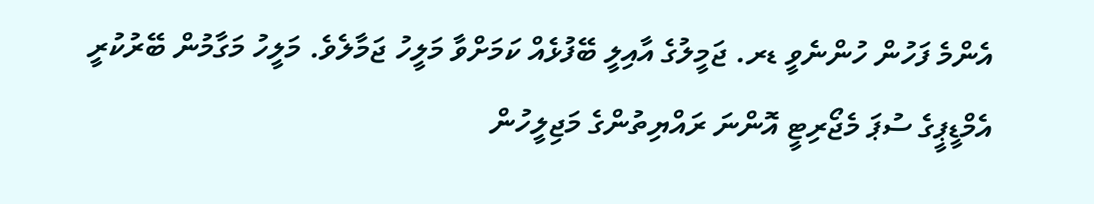އެންމެ ފަހުން ހުންނެވީ ޑރ. ޖަމީލުގެ އާއިލީ ބޭފުޅެއް ކަމަށްވާ މަލީހު ޖަމާލެވެ. މަލީހު މަގާމުން ބޭރުކުރީ އެމްޑީޕީގެ ސުޕަ މެޖޯރިޓީ އޮންނަ ރައްޔިތުންގެ މަޖިލީހުން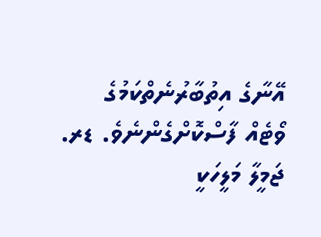އޭނާގެ އިތުބާރުނެތްކަމުގެ ވޯޓެއް ފާސްކޮށްގެންނެވެ. ޑރ. ޖަމީލާ މަލީހަކީ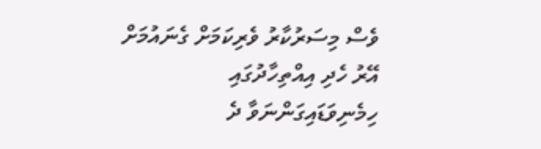ވެސް މިސަރުކާރު ވެރިކަމަށް ގެނައުމަށް އޭރު ހެދި އިއްތިހާދުގައި ހިމެނިވަޑައިގަންނަވާ ދެ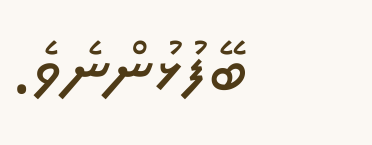ބޭފުޅުންނެވެ.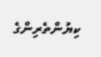ކިޔުންތެރިންގެ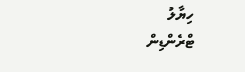ހިޔާލު
ޓްރެންޑިން